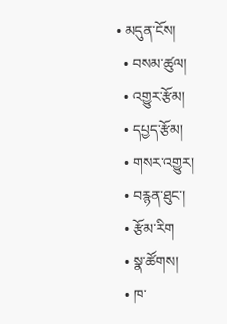• མདུན་ངོས།
  • བསམ་ཚུལ།
  • འགྱུར་རྩོམ།
  • དཔྱད་རྩོམ།
  • གསར་འགྱུར།
  • བརྙན་ཐུང་།
  • རྩོམ་རིག
  • སྣ་ཚོགས།
  • ཁ་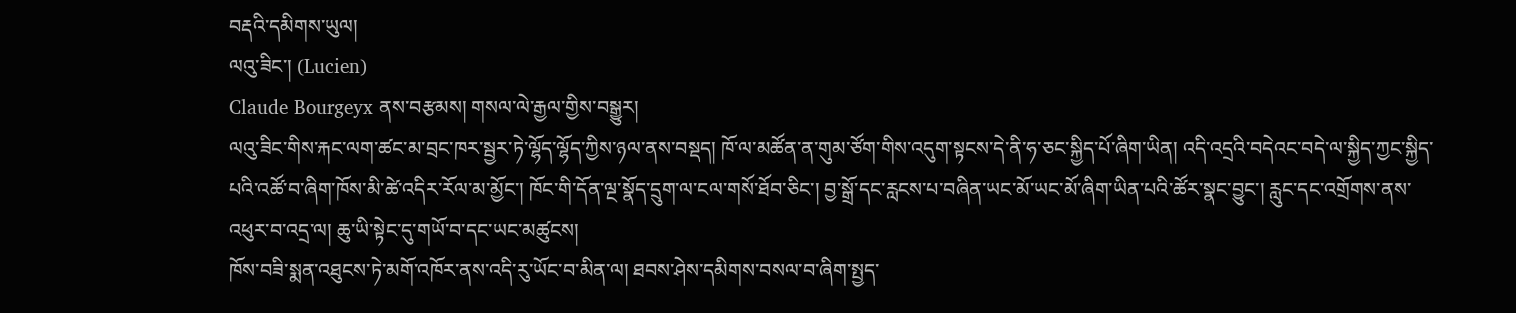བརྡའི་དམིགས་ཡུལ།
ལའུ་ཟིང་། (Lucien)
Claude Bourgeyx ནས་བརྩམས། གསལ་ལེ་རྒྱལ་གྱིས་བསྒྱུར།
ལའུ་ཟིང་གིས་རྐང་ལག་ཚང་མ་བྲང་ཁར་སྦྱར་ཏེ་ལྷོད་ལྷོད་ཀྱིས་ཉལ་ནས་བསྡད། ཁོ་ལ་མཚོན་ན་གུམ་ཙོག་གིས་འདུག་སྟངས་དེ་ནི་ཧ་ཅང་སྐྱིད་པོ་ཞིག་ཡིན། འདི་འདྲའི་བདེའང་བདེ་ལ་སྐྱིད་ཀྱང་སྐྱིད་པའི་འཚོ་བ་ཞིག་ཁོས་མི་ཚེ་འདིར་རོལ་མ་མྱོང་། ཁོང་གི་དོན་ལྔ་སྣོད་དྲུག་ལ་ངལ་གསོ་ཐོབ་ཅིང་། བྱ་སྒྲོ་དང་རླངས་པ་བཞིན་ཡང་མོ་ཡང་མོ་ཞིག་ཡིན་པའི་ཚོར་སྣང་བྱུང་། རླུང་དང་འགྲོགས་ནས་འཕུར་བ་འདྲ་ལ། ཆུ་ཡི་སྟེང་དུ་གཡོ་བ་དང་ཡང་མཚུངས།
ཁོས་བཟི་སྨན་འཐུངས་ཏེ་མགོ་འཁོར་ནས་འདི་རུ་ཡོང་བ་མིན་ལ། ཐབས་ཤེས་དམིགས་བསལ་བ་ཞིག་སྤྱད་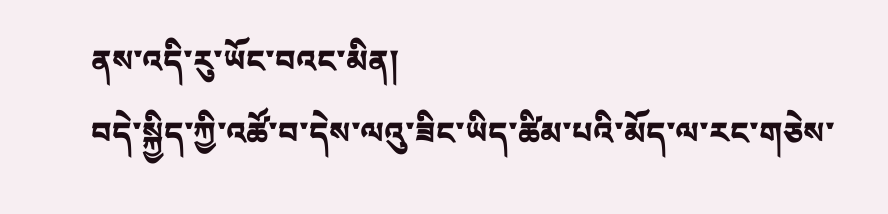ནས་འདི་རུ་ཡོང་བའང་མིན།
བདེ་སྐྱིད་ཀྱི་འཚོ་བ་དེས་ལའུ་ཟིང་ཡིད་ཚིམ་པའི་མོད་ལ་རང་གཅེས་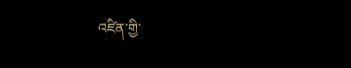འཛིན་གྱི་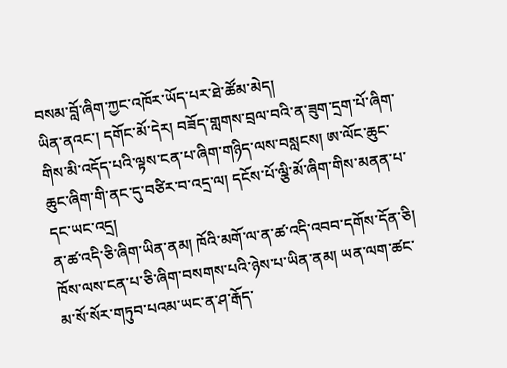བསམ་བློ་ཞིག་ཀྱང་འཁོར་ཡོད་པར་ཐེ་ཚོམ་མེད།
ཡིན་ནའང་། དགོང་མོ་དེར། བཟོད་གླགས་བྲལ་བའི་ན་ཟུག་དྲག་པོ་ཞིག་གིས་མི་འདོད་པའི་ལྟས་ངན་པ་ཞིག་གཉིད་ལས་བསླངས། ཨ་ལོང་ཆུང་ཆུང་ཞིག་གི་ནང་དུ་བཙིར་བ་འདྲ་ལ། དངོས་པོ་ལྕི་མོ་ཞིག་གིས་མནན་པ་དང་ཡང་འདྲ།
ན་ཚ་འདི་ཅི་ཞིག་ཡིན་ནམ། ཁོའི་མགོ་ལ་ན་ཚ་འདི་འབབ་དགོས་དོན་ཅི། ཁོས་ལས་ངན་པ་ཅི་ཞིག་བསགས་པའི་ཉེས་པ་ཡིན་ནམ། ཡན་ལག་ཚང་མ་སོ་སོར་གཏུབ་པའམ་ཡང་ན་ཤ་རྒོད་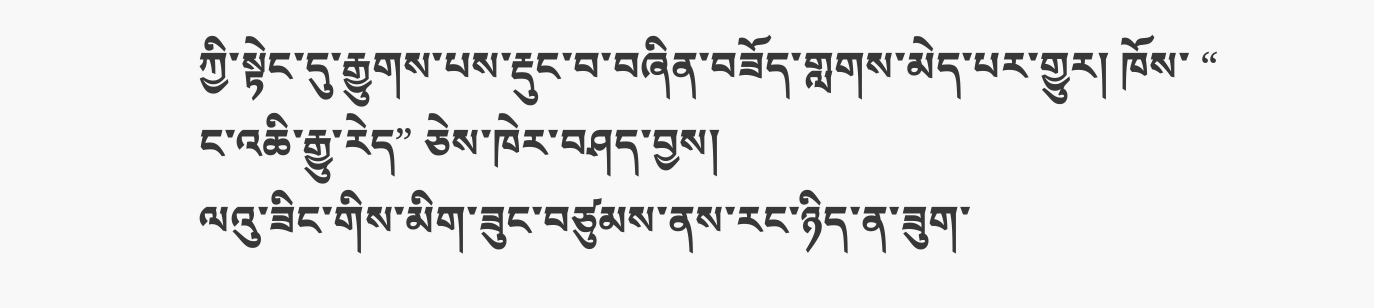ཀྱི་སྟེང་དུ་རྒྱུགས་པས་རྡུང་བ་བཞིན་བཟོད་གླགས་མེད་པར་གྱུར། ཁོས་ “ ང་འཆི་རྒྱུ་རེད” ཅེས་ཁེར་བཤད་བྱས།
ལའུ་ཟིང་གིས་མིག་ཟུང་བཙུམས་ནས་རང་ཉིད་ན་ཟུག་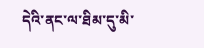དེའི་ནང་ལ་ཐིམ་དུ་མི་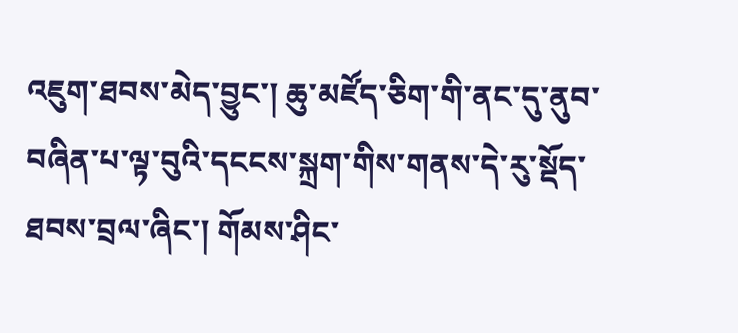འཇུག་ཐབས་མེད་བྱུང་། ཆུ་མཛོད་ཅིག་གི་ནང་དུ་ནུབ་བཞིན་པ་ལྟ་བུའི་དངངས་སྐྲག་གིས་གནས་དེ་རུ་སྡོད་ཐབས་བྲལ་ཞིང་། གོམས་ཤིང་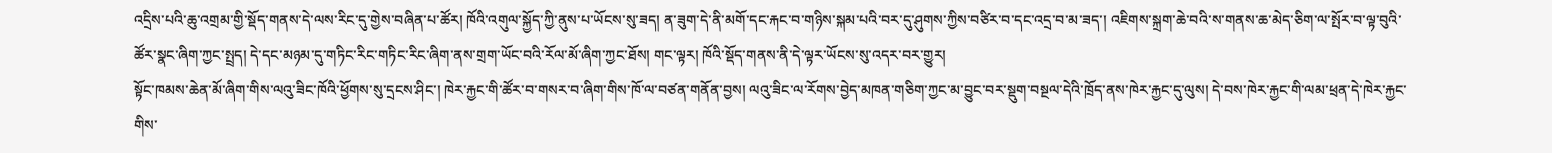འདྲིས་པའི་ཆུ་འགྲམ་གྱི་སྡོད་གནས་དེ་ལས་རིང་དུ་གྱེས་བཞིན་པ་ཚོར། ཁོའི་འགུལ་སྐྱོད་ཀྱི་ནུས་པ་ཡོངས་སུ་ཟད། ན་ཟུག་དེ་ནི་མགོ་དང་རྐང་བ་གཉིས་སྐམ་པའི་བར་དུ་ཤུགས་ཀྱིས་བཙིར་བ་དང་འདྲ་བ་མ་ཟད་། འཇིགས་སྐྲག་ཆེ་བའི་ས་གནས་ཆ་མེད་ཅིག་ལ་སྤོར་བ་ལྟ་བུའི་ཚོར་སྣང་ཞིག་ཀྱང་སྤྲད། དེ་དང་མཉམ་དུ་གཏིང་རིང་གཏིང་རིང་ཞིག་ནས་གྲག་ཡོང་བའི་རོལ་མོ་ཞིག་ཀྱང་ཐོས། གང་ལྟར། ཁོའི་སྡོད་གནས་ནི་དེ་ལྟར་ཡོངས་སུ་འདར་བར་གྱུར།
སྟོང་ཁམས་ཆེན་མོ་ཞིག་གིས་ལའུ་ཟིང་ཁོའི་ཕྱོགས་སུ་དྲངས་ཤིང་། ཁེར་རྐྱང་གི་ཚོར་བ་གསར་བ་ཞིག་གིས་ཁོ་ལ་བཙན་གནོན་བྱས། ལའུ་ཟིང་ལ་རོགས་བྱེད་མཁན་གཅིག་ཀྱང་མ་བྱུང་བར་སྡུག་བསྔལ་དེའི་ཁྲོད་ནས་ཁེར་རྐྱང་དུ་ལུས། དེ་བས་ཁེར་རྐྱང་གི་ལམ་ཕྲན་དེ་ཁེར་རྐྱང་གིས་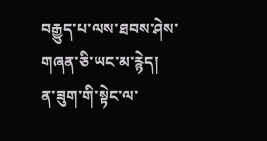བརྒྱུད་པ་ལས་ཐབས་ཤེས་གཞན་ཅི་ཡང་མ་རྙེད།
ན་ཟུག་གི་སྟེང་ལ་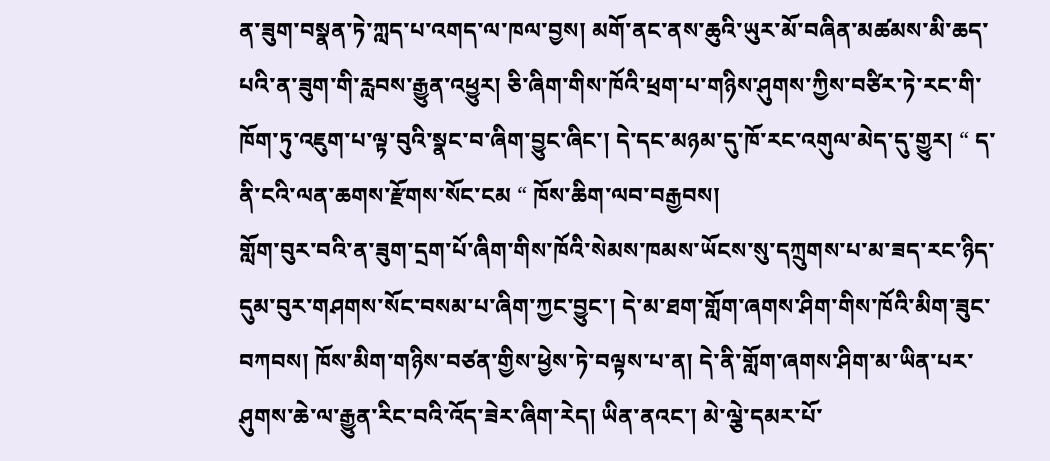ན་ཟུག་བསྣན་ཏེ་ཀླད་པ་འགད་ལ་ཁལ་བྱས། མགོ་ནང་ནས་ཆུའི་ཡུར་མོ་བཞིན་མཚམས་མི་ཆད་པའི་ན་ཟུག་གི་རླབས་རྒྱུན་འཕྱུར། ཅི་ཞིག་གིས་ཁོའི་ཕྲག་པ་གཉིས་ཤུགས་ཀྱིས་བཙིར་ཏེ་རང་གི་ཁོག་ཏུ་འཇུག་པ་ལྟ་བུའི་སྣང་བ་ཞིག་བྱུང་ཞིང་། དེ་དང་མཉམ་དུ་ཁོ་རང་འགུལ་མེད་དུ་གྱུར། “ ད་ནི་ངའི་ལན་ཆགས་རྫོགས་སོང་ངམ “ ཁོས་ཆིག་ལབ་བརྒྱབས།
གློག་བུར་བའི་ན་ཟུག་དྲག་པོ་ཞིག་གིས་ཁོའི་སེམས་ཁམས་ཡོངས་སུ་དཀྲུགས་པ་མ་ཟད་རང་ཉིད་དུམ་བུར་གཤགས་སོང་བསམ་པ་ཞིག་ཀྱང་བྱུང་། དེ་མ་ཐག་གློག་ཞགས་ཤིག་གིས་ཁོའི་མིག་ཟུང་བཀབས། ཁོས་མིག་གཉིས་བཙན་གྱིས་ཕྱེས་ཏེ་བལྟས་པ་ན། དེ་ནི་གློག་ཞགས་ཤིག་མ་ཡིན་པར་ཤུགས་ཆེ་ལ་རྒྱུན་རིང་བའི་འོད་ཟེར་ཞིག་རེད། ཡིན་ནའང་། མེ་ལྕེ་དམར་པོ་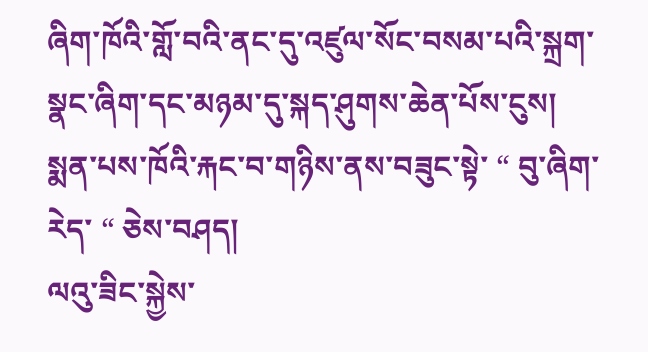ཞིག་ཁོའི་གློ་བའི་ནང་དུ་འཛུལ་སོང་བསམ་པའི་སྐྲག་སྣང་ཞིག་དང་མཉམ་དུ་སྐད་ཤུགས་ཆེན་པོས་ངུས།
སྨན་པས་ཁོའི་རྐང་བ་གཉིས་ནས་བཟུང་སྟེ་ “ བུ་ཞིག་རེད་ “ ཅེས་བཤད།
ལའུ་ཟིང་སྐྱེས་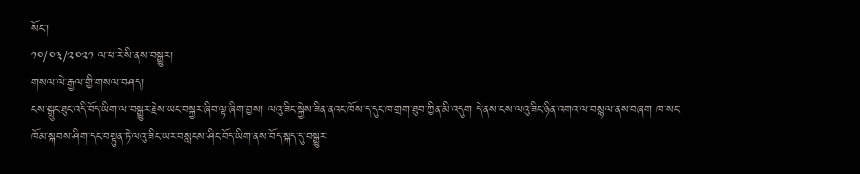སོང་།
༡༠/༠༣/༢༠༢༡ ལ་ཕ་རེ་སི་ནས་བསྒྱུར།
གསལ་ལེ་རྒྱལ་གྱི་གསལ་བཤད།
ངས་སྒྲུང་ཐུང་འདི་བོད་ཡིག་ལ་བསྒྱུར་རྗེས་ཡང་བསྐྱར་ཞིབ་ལྟ་ཞིག་བྱས། ལའུ་ཟིང་སྐྱེས་ཟིན་ནའང་ཁོས་ད་དུང་ཁ་གྲག་ཐུབ་ཀྱིན་མི་འདུག དེ་ནས་ངས་ལའུ་ཟིང་ཉིན་འགའ་ལ་བསྙལ་ནས་བཞག ཁ་སང་ཁོམ་སྐབས་ཤིག་དང་བསྟུན་ཏེ་ལའུ་ཟིང་ཡར་བསླངས་ཤིང་བོད་ཡིག་ནས་བོད་སྐད་དུ་བསྒྱུར་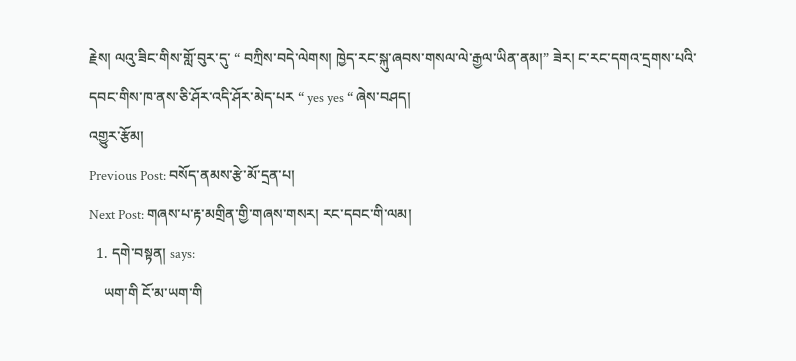རྗེས། ལའུ་ཟིང་གིས་གློ་བུར་དུ་ “ བཀྲིས་བདེ་ལེགས། ཁྱེད་རང་སྐུ་ཞབས་གསལ་ལེ་རྒྱལ་ཡིན་ནམ།” ཟེར། ང་རང་དགའ་དྲགས་པའི་དབང་གིས་ཁ་ནས་ཅི་ཤོར་འདི་ཤོར་མེད་པར “ yes yes “ ཞེས་བཤད།
འགྱུར་རྩོམ།
Previous Post: བསོད་ནམས་རྩེ་མོ་དྲན་པ།
Next Post: གཞས་པ་རྟ་མགྲིན་གྱི་གཞས་གསར། རང་དབང་གི་ལམ།
  1. དགེ་བསྟན། says:
    ཡག་གི ངོ་མ་ཡག་གི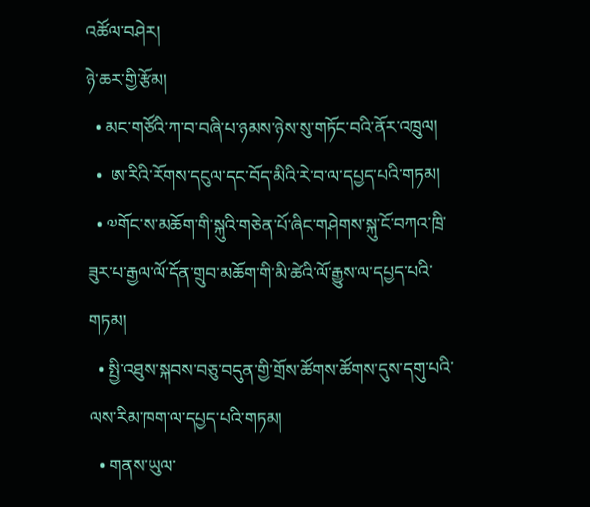འཚོལ་བཤེར།
ཉེ་ཆར་གྱི་རྩོམ།
  • མང་གཙོའི་ཀ་བ་བཞི་པ་ཉམས་ཉེས་སུ་གཏོང་བའི་ནོར་འཁྲུལ།
  •  ཨ་རིའི་རོགས་དངུལ་དང་བོད་མིའི་རེ་བ་ལ་དཔྱད་པའི་གཏམ།
  • ༧གོང་ས་མཆོག་གི་སྐུའི་གཅེན་པོ་ཞིང་གཤེགས་སྐུ་ངོ་བཀའ་ཁྲི་ཟུར་པ་རྒྱལ་ལོ་དོན་གྲུབ་མཆོག་གི་མི་ཚེའི་ལོ་རྒྱུས་ལ་དཔྱད་པའི་གཏམ།
  • སྤྱི་འཐུས་སྐབས་བཅུ་བདུན་གྱི་གྲོས་ཚོགས་ཚོགས་དུས་དགུ་པའི་ལས་རིམ་ཁག་ལ་དཔྱད་པའི་གཏམ།
  • གནས་ཡུལ་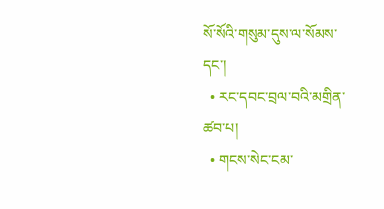སོ་སོའི་གསུམ་དུས་ལ་སོམས་དང་།
  • རང་དབང་བྲལ་བའི་མགྲིན་ཚབ་པ།
  • གངས་སེང་ངམ་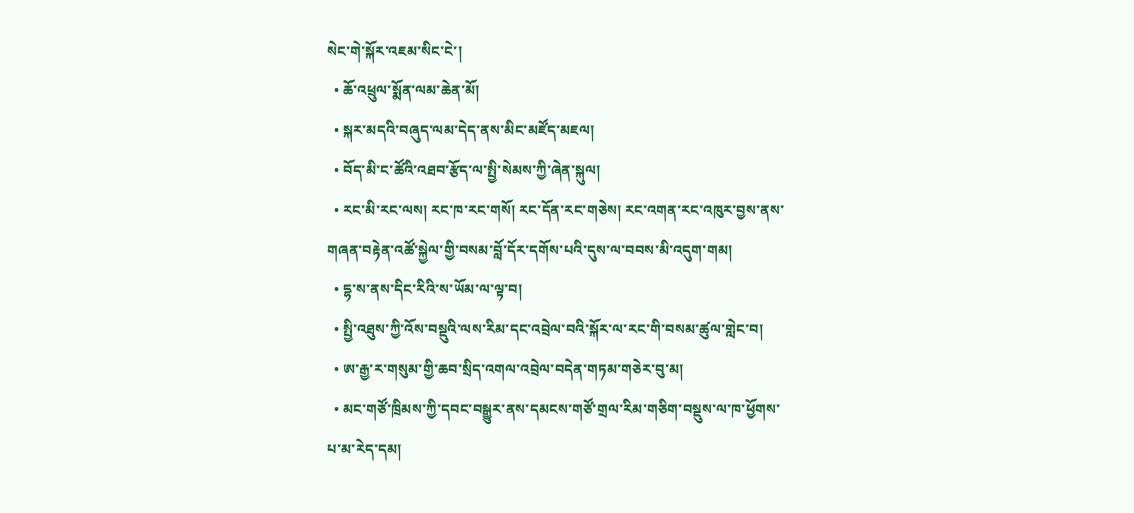སེང་གེ་སྐོར་འཇམ་སིང་ངེ་།
  • ཆོ་འཕྲུལ་སྨོན་ལམ་ཆེན་མོ།
  • སྐར་མདའི་བཞུད་ལམ་དེད་ནས་མིང་མཛོད་མཇལ།
  • བོད་མི་ང་ཚོའི་འཐབ་རྩོད་ལ་སྤྱི་སེམས་ཀྱི་ཞེན་སྐུལ།
  • རང་མི་རང་ལས། རང་ཁ་རང་གསོ། རང་དོན་རང་གཅེས། རང་འགན་རང་འཁུར་བྱས་ནས་གཞན་བརྟེན་འཚོ་སྐྱེལ་གྱི་བསམ་བློ་དོར་དགོས་པའི་དུས་ལ་བབས་མི་འདུག་གམ།
  • དྷ་ས་ནས་དིང་རིའི་ས་ཡོམ་ལ་ལྟ་བ།
  • སྤྱི་འཐུས་ཀྱི་འོས་བསྡུའི་ལས་རིམ་དང་འབྲེལ་བའི་སྐོར་ལ་རང་གི་བསམ་ཚུལ་གླེང་བ།
  • ཨ་རྒྱ་ར་གསུམ་གྱི་ཆབ་སྲིད་འགལ་འབྲེལ་བདེན་གཏམ་གཅེར་བུ་མ།
  • མང་གཙོ་ཁྲིམས་ཀྱི་དབང་བསྒྱུར་ནས་དམངས་གཙོ་གྲལ་རིམ་གཅིག་བསྡུས་ལ་ཁ་ཕྱོགས་པ་མ་རེད་དམ།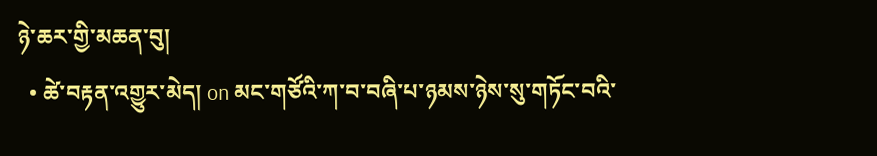ཉེ་ཆར་གྱི་མཆན་བུ།
  • ཚེ་བརྟན་འགྱུར་མེད། on མང་གཙོའི་ཀ་བ་བཞི་པ་ཉམས་ཉེས་སུ་གཏོང་བའི་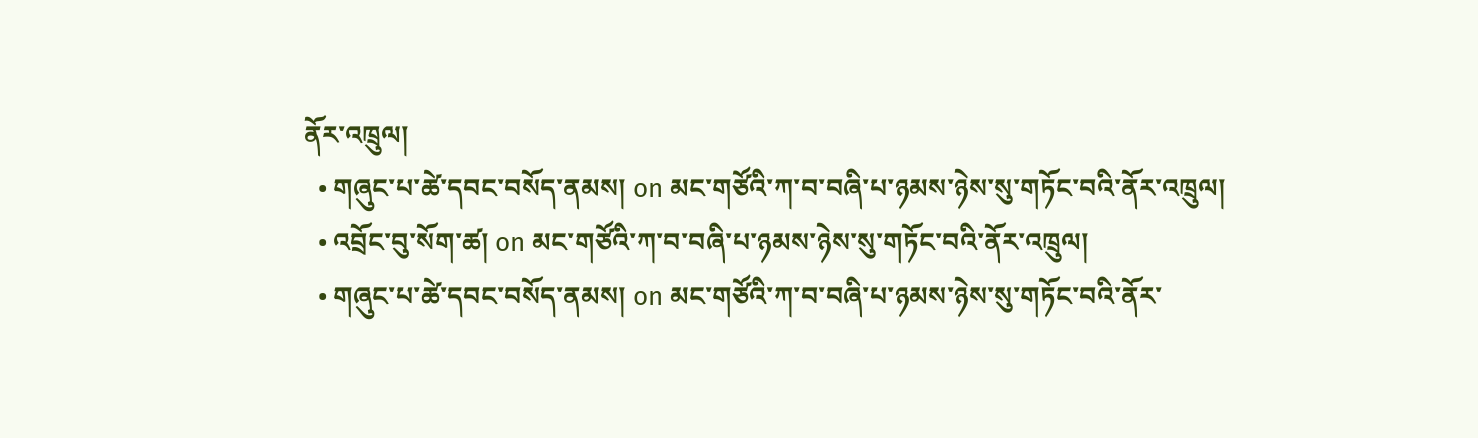ནོར་འཁྲུལ།
  • གཞུང་པ་ཚེ་དབང་བསོད་ནམས། on མང་གཙོའི་ཀ་བ་བཞི་པ་ཉམས་ཉེས་སུ་གཏོང་བའི་ནོར་འཁྲུལ།
  • འབྲོང་བུ་སོག་ཚ། on མང་གཙོའི་ཀ་བ་བཞི་པ་ཉམས་ཉེས་སུ་གཏོང་བའི་ནོར་འཁྲུལ།
  • གཞུང་པ་ཚེ་དབང་བསོད་ནམས། on མང་གཙོའི་ཀ་བ་བཞི་པ་ཉམས་ཉེས་སུ་གཏོང་བའི་ནོར་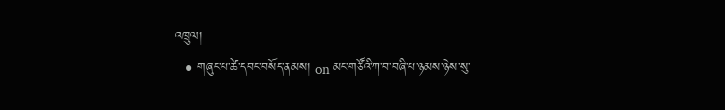འཁྲུལ།
  • གཞུང་པ་ཚེ་དབང་བསོད་ནམས། on མང་གཙོའི་ཀ་བ་བཞི་པ་ཉམས་ཉེས་སུ་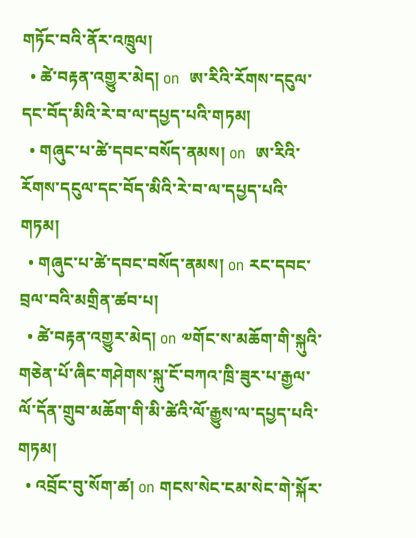གཏོང་བའི་ནོར་འཁྲུལ།
  • ཚེ་བརྟན་འགྱུར་མེད། on  ཨ་རིའི་རོགས་དངུལ་དང་བོད་མིའི་རེ་བ་ལ་དཔྱད་པའི་གཏམ།
  • གཞུང་པ་ཚེ་དབང་བསོད་ནམས། on  ཨ་རིའི་རོགས་དངུལ་དང་བོད་མིའི་རེ་བ་ལ་དཔྱད་པའི་གཏམ།
  • གཞུང་པ་ཚེ་དབང་བསོད་ནམས། on རང་དབང་བྲལ་བའི་མགྲིན་ཚབ་པ།
  • ཚེ་བརྟན་འགྱུར་མེད། on ༧གོང་ས་མཆོག་གི་སྐུའི་གཅེན་པོ་ཞིང་གཤེགས་སྐུ་ངོ་བཀའ་ཁྲི་ཟུར་པ་རྒྱལ་ལོ་དོན་གྲུབ་མཆོག་གི་མི་ཚེའི་ལོ་རྒྱུས་ལ་དཔྱད་པའི་གཏམ།
  • འབྲོང་བུ་སོག་ཚ། on གངས་སེང་ངམ་སེང་གེ་སྐོར་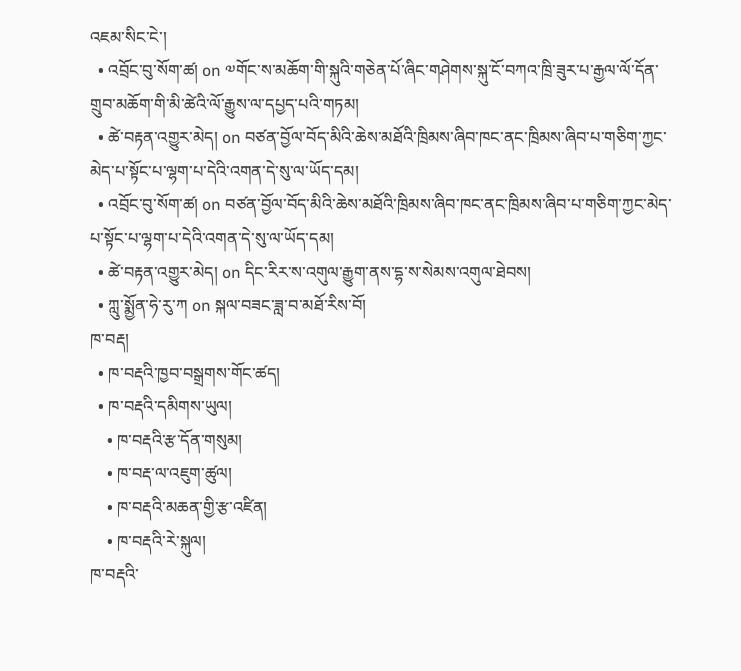འཇམ་སིང་ངེ་།
  • འབྲོང་བུ་སོག་ཚ། on ༧གོང་ས་མཆོག་གི་སྐུའི་གཅེན་པོ་ཞིང་གཤེགས་སྐུ་ངོ་བཀའ་ཁྲི་ཟུར་པ་རྒྱལ་ལོ་དོན་གྲུབ་མཆོག་གི་མི་ཚེའི་ལོ་རྒྱུས་ལ་དཔྱད་པའི་གཏམ།
  • ཚེ་བརྟན་འགྱུར་མེད། on བཙན་བྱོལ་བོད་མིའི་ཆེས་མཐོའི་ཁྲིམས་ཞིབ་ཁང་ནང་ཁྲིམས་ཞིབ་པ་གཅིག་ཀྱང་མེད་པ་སྟོང་པ་ལྷག་པ་དེའི་འགན་དེ་སུ་ལ་ཡོད་དམ།
  • འབྲོང་བུ་སོག་ཚ། on བཙན་བྱོལ་བོད་མིའི་ཆེས་མཐོའི་ཁྲིམས་ཞིབ་ཁང་ནང་ཁྲིམས་ཞིབ་པ་གཅིག་ཀྱང་མེད་པ་སྟོང་པ་ལྷག་པ་དེའི་འགན་དེ་སུ་ལ་ཡོད་དམ།
  • ཚེ་བརྟན་འགྱུར་མེད། on དིང་རིར་ས་འགུལ་རྒྱུག་ནས་དྷ་ས་སེམས་འགུལ་ཐེབས།
  • ཀླུ་སྨྱོན་ཧེ་རུ་ཀ on སྐལ་བཟང་ཟླ་བ་མཐོ་རིས་བོ།
ཁ་བརྡ།
  • ཁ་བརྡའི་ཁྱབ་བསྒྲགས་གོང་ཚད།
  • ཁ་བརྡའི་དམིགས་ཡུལ།
    • ཁ་བརྡའི་རྩ་དོན་གསུམ།
    • ཁ་བརྡ་ལ་འཇུག་ཚུལ།
    • ཁ་བརྡའི་མཆན་གྱི་རྩ་འཛིན།
    • ཁ་བརྡའི་རེ་སྐུལ།
ཁ་བརྡའི་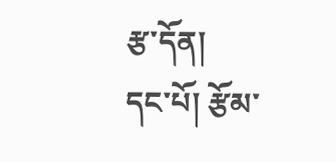རྩ་དོན།
དང་པོ། རྩོམ་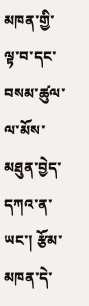མཁན་གྱི་ལྟ་བ་དང་བསམ་ཚུལ་ལ་མོས་མཐུན་བྱེད་དཀའ་ན་ཡང་། རྩོམ་མཁན་དེ་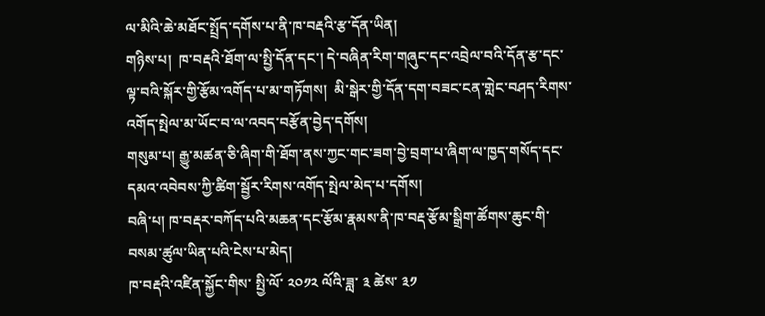ལ་མིའི་ཆེ་མཐོང་སྤྲོད་དགོས་པ་ནི་ཁ་བརྡའི་རྩ་དོན་ཡིན།
གཉིས་པ།  ཁ་བརྡའི་ཐོག་ལ་སྤྱི་དོན་དང་། དེ་བཞིན་རིག་གཞུང་དང་འབྲེལ་བའི་དོན་རྩ་དང་ལྟ་བའི་སྐོར་གྱི་རྩོམ་འགོད་པ་མ་གཏོགས།  མི་སྒེར་གྱི་དོན་དག་བཟང་ངན་གླེང་བཤད་རིགས་འགོད་སྤེལ་མ་ཡོང་བ་ལ་འབད་བརྩོན་བྱེད་དགོས།
གསུམ་པ། རྒྱུ་མཚན་ཅི་ཞིག་གི་ཐོག་ནས་ཀྱང་གང་ཟག་བྱེ་བྲག་པ་ཞིག་ལ་ཁྱད་གསོད་དང་དམའ་འབེབས་ཀྱི་ཚིག་སྦྱོར་རིགས་འགོད་སྤེལ་མེད་པ་དགོས།
བཞི་པ། ཁ་བརྡར་བཀོད་པའི་མཆན་དང་རྩོམ་རྣམས་ནི་ཁ་བརྡ་རྩོམ་སྒྲིག་ཚོགས་ཆུང་གི་བསམ་ཚུལ་ཡིན་པའི་ངེས་པ་མེད།
ཁ་བརྡའི་འཛིན་སྐྱོང་གིས་ སྤྱི་ལོ་ ༢༠༡༢ ལོའི་ཟླ་ ༣ ཚེས་ ༣༡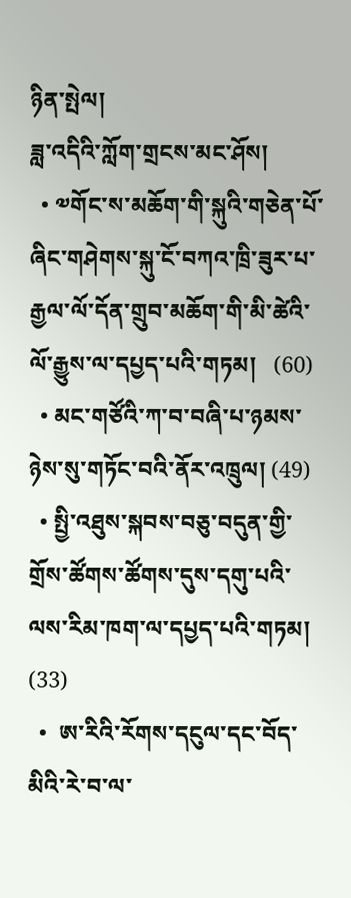ཉིན་སྤེལ།
ཟླ་འདིའི་ཀློག་གྲངས་མང་ཤོས།
  • ༧གོང་ས་མཆོག་གི་སྐུའི་གཅེན་པོ་ཞིང་གཤེགས་སྐུ་ངོ་བཀའ་ཁྲི་ཟུར་པ་རྒྱལ་ལོ་དོན་གྲུབ་མཆོག་གི་མི་ཚེའི་ལོ་རྒྱུས་ལ་དཔྱད་པའི་གཏམ།   (60)
  • མང་གཙོའི་ཀ་བ་བཞི་པ་ཉམས་ཉེས་སུ་གཏོང་བའི་ནོར་འཁྲུལ། (49)
  • སྤྱི་འཐུས་སྐབས་བཅུ་བདུན་གྱི་གྲོས་ཚོགས་ཚོགས་དུས་དགུ་པའི་ལས་རིམ་ཁག་ལ་དཔྱད་པའི་གཏམ།   (33)
  •  ཨ་རིའི་རོགས་དངུལ་དང་བོད་མིའི་རེ་བ་ལ་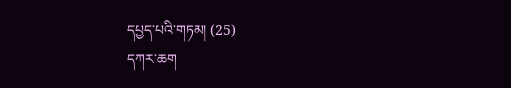དཔྱད་པའི་གཏམ། (25)
དཀར་ཆག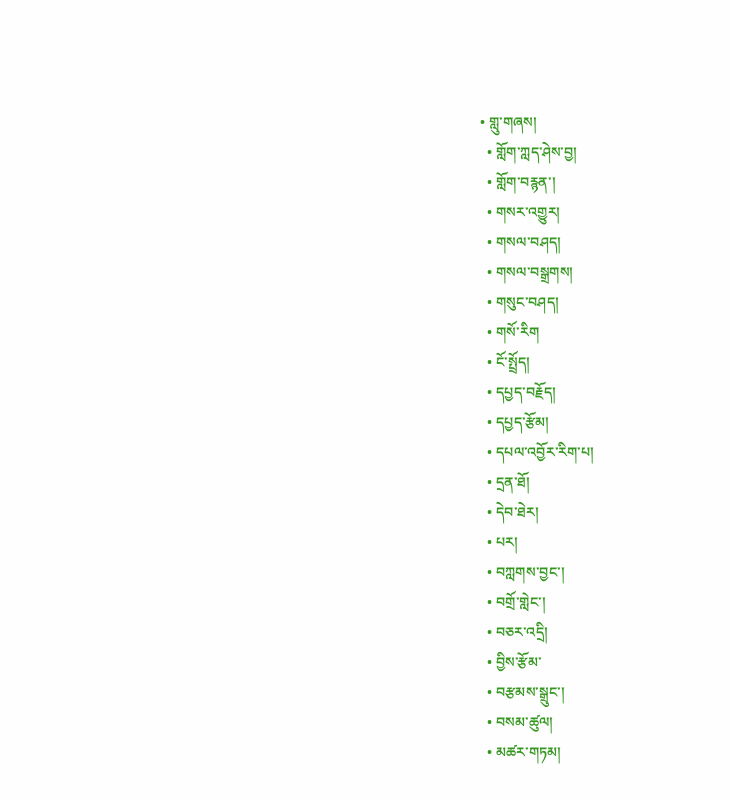• གླུ་གཞས།
  • གློག་ཀླད་ཤེས་བྱ།
  • གློག་བརྙན་།
  • གསར་འགྱུར།
  • གསལ་བཤད།
  • གསལ་བསྒྲགས།
  • གསུང་བཤད།
  • གསོ་རིག
  • ངོ་སྤྲོད།
  • དཔྱད་བརྗོད།
  • དཔྱད་རྩོམ།
  • དཔལ་འབྱོར་རིག་པ།
  • དྲན་ཐོ།
  • དེབ་ཐེར།
  • པར།
  • བཀླགས་བྱང་།
  • བགྲོ་གླེང་།
  • བཅར་འདྲི།
  • བྱིས་རྩོམ་
  • བརྩམས་སྒྲུང་།
  • བསམ་ཚུལ།
  • མཚར་གཏམ།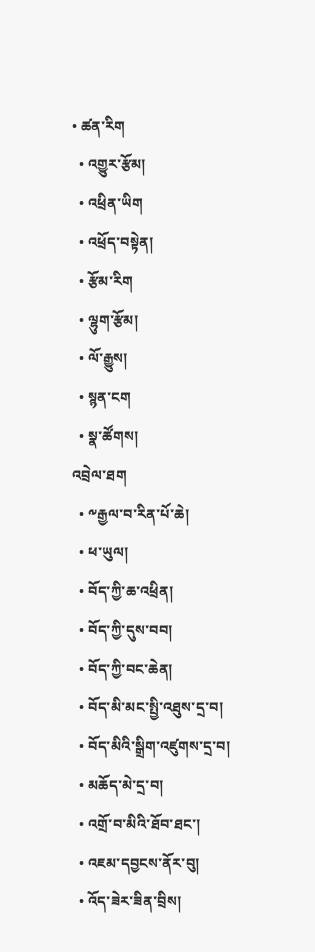• ཚན་རིག
  • འགྱུར་རྩོམ།
  • འཕྲིན་ཡིག
  • འཕྲོད་བསྟེན།
  • རྩོམ་རིག
  • ལྷུག་རྩོམ།
  • ལོ་རྒྱུས།
  • སྙན་ངག
  • སྣ་ཚོགས།
འབྲེལ་ཐག
  • ༸རྒྱལ་བ་རིན་པོ་ཆེ།
  • ཕ་ཡུལ།
  • བོད་ཀྱི་ཆ་འཕྲིན།
  • བོད་ཀྱི་དུས་བབ།
  • བོད་ཀྱི་བང་ཆེན།
  • བོད་མི་མང་སྤྱི་འཐུས་དྲ་བ།
  • བོད་མིའི་སྒྲིག་འཛུགས་དྲ་བ།
  • མཆོད་མེ་དྲ་བ།
  • འགྲོ་བ་མིའི་ཐོབ་ཐང་།
  • འཇམ་དབྱངས་ནོར་བུ།
  • འོད་ཟེར་ཟིན་བྲིས།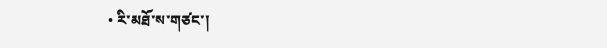• རི་མཐོ་ས་གཙང་།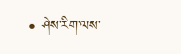• ཤེས་རིག་ལས་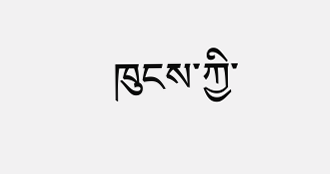ཁུངས་ཀྱི་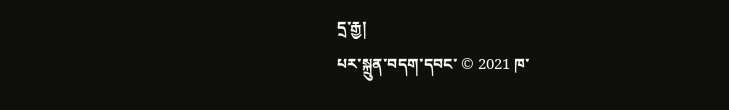དྲ་རྒྱ།
པར་སྐྲུན་བདག་དབང་ © 2021 ཁ་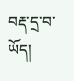བརྡ་དྲ་བ་ཡོད།